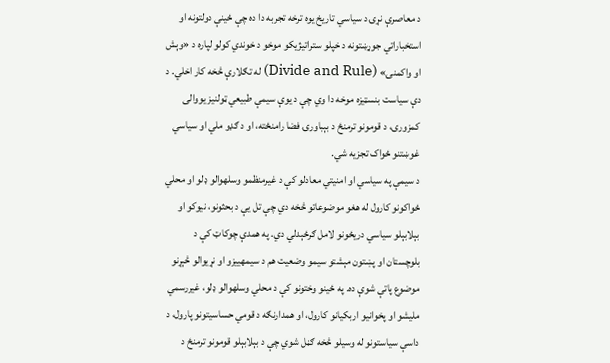د معاصرې نړۍ د سیاسي تاریخ یوه ترخه تجربه دا ده چې ځینې دولتونه او استخباراتي جوړښتونه د خپلو ستراتیژیکو موخو د خوندي کولو لپاره د «وېش او واکمنۍ» (Divide and Rule) له تګلارې څخه کار اخلي. د دې سیاست بنسټیزه موخه دا وي چې د یوې سیمې طبیعي ټولنیز یووالی کمزوری، د قومونو ترمنځ د بېباورۍ فضا رامنځته، او د ګډو ملي او سیاسي غوښتنو ځواک تجزیه شي.
د سیمې په سیاسي او امنیتي معادلو کې د غیرمنظمو وسلهوالو ډلو او محلي ځواکونو کارول له هغو موضوعاتو څخه دي چې تل یې د بحثونو، نیوکو او بېلابېلو سیاسي دریځونو لامل ګرځېدلي دي. په همدې چوکاټ کې د بلوچستان او پښتون مېشتو سیمو وضعیت هم د سیمهییزو او نړیوالو څېړنو موضوع پاتې شوې ده. په ځینو وختونو کې د محلي وسلهوالو ډلو، غیررسمي ملیشو او پخوانیو اربکیانو کارول، او همدارنګه د قومي حساسیتونو پارول، د داسې سیاستونو له وسیلو څخه ګڼل شوي چې د بېلابېلو قومونو ترمنځ د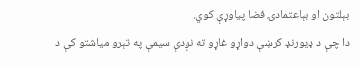بېلتون او بېاعتمادۍ فضا پیاوړې کوي.
دا چې د ډیورنډ کرښې دواړو غاړو ته نږدې سیمې په تېرو میاشتو کې د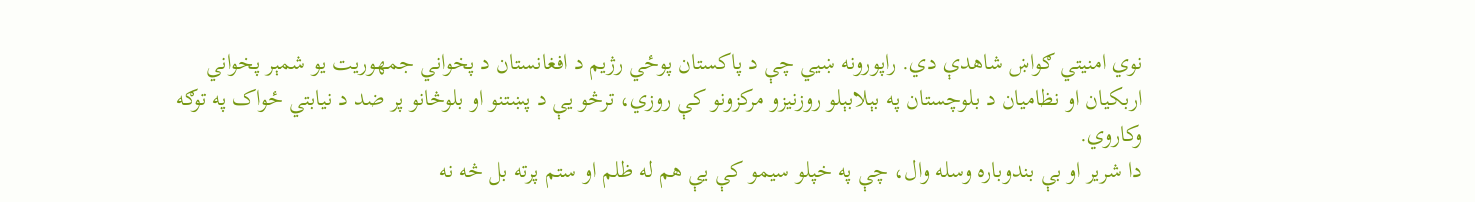نوي امنیتي ګواښ شاهدې دي. راپورونه ښيي چې د پاکستان پوځي رژیم د افغانستان د پخواني جمهوریت یو شمېر پخواني اربکیان او نظامیان د بلوچستان په بېلابېلو روزنیزو مرکزونو کې روزي، ترڅو یې د پښتنو او بلوڅانو پر ضد د نیابتي ځواک په توګه وکاروي.
دا شریر او بې بندوباره وسله وال، چې په خپلو سیمو کې یې هم له ظلم او ستم پرته بل څه نه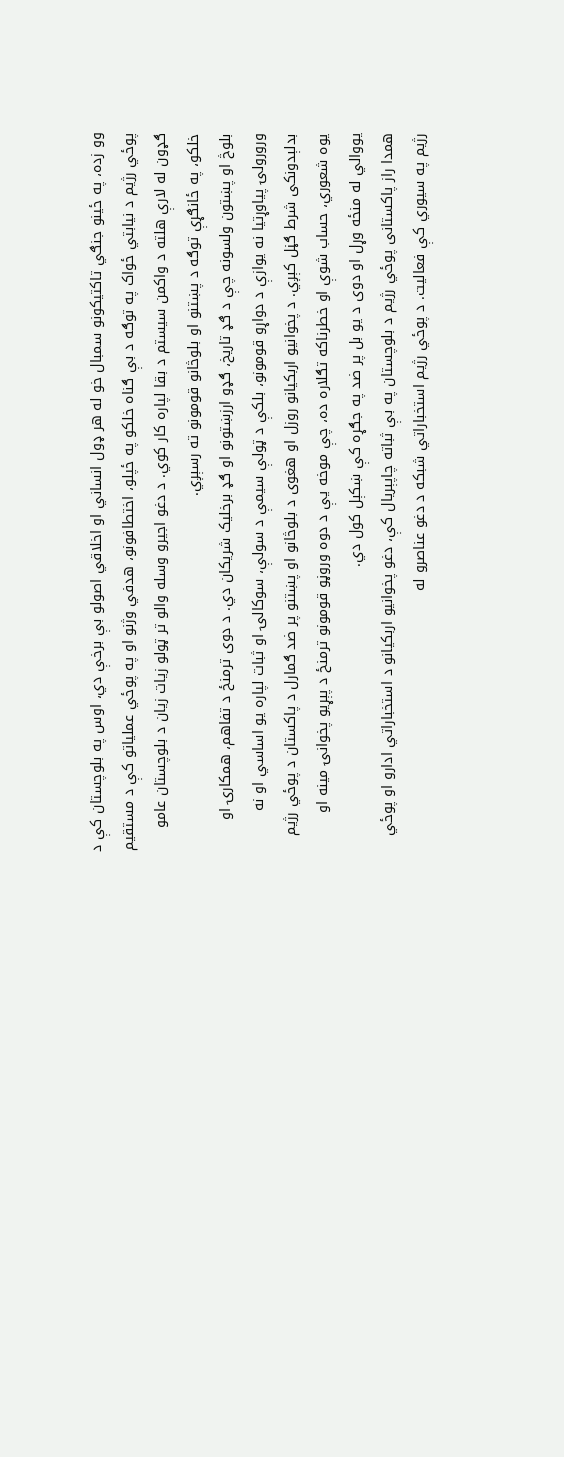وو زده، په ځینو جنګي تاکتیکونو سمبال خو له هر ډول انساني او اخلاقي اصولو بې برخې دي، اوس په بلوچستان کې د پوځي رژیم د نیابتي ځواک په توګه د بې ګناه خلکو په ځپلو، اختطافونو، هدفي وژنو او په پوځي عملیاتو کې د مستقیم ګډون له لارې هلته د واکمن سیستم د بقا لپاره کار کوي. د دغو اجیرو وسله والو تر ټولو زیات زیان د بلوچستان عامو خلکو، په ځانګړې توګه د پښتنو او بلوڅانو قومونو ته رسېږي.
بلوڅ او پښتون ولسونه چې د ګډ تاریخ، ګډو ارزښتونو او ګډ برخلیک شریکان دي. د دوی ترمنځ د تفاهم، همکارۍ او ورورولۍ پیاوړتیا نه یوازې د دواړو قومونو، بلکې د ټولې سیمې د سولې، سوکالۍ او ثبات لپاره یو اساسي او نه بدلېدونکی شرط ګڼل کېږي. د پخوانیو اربکیانو روزل او هغوی د بلوڅانو او پښتنو پر ضد ګمارل د پاکستان د پوځي رژیم یوه شعوري، حساب شوې او خطرناکه تګلاره ده، چې موخه يې د دوه وروڼو قومونو ترمنځ د پېړیو پخوانۍ مینه او یووالي له منځه وړل او دوی د یو بل پر ضد په جګړه کې ښکېل کول دي.
همدا راز پاکستانی پوځي رژيم د بلوچستان په بې ثباته چاپېریال کې، دغو پخوانیو اربکیانو د استخباراتي ادارو او پوځي رژیم په سیوري کې فعالیت. د پوځي رژيم استخباراتي شبکه د دغو عناصرو له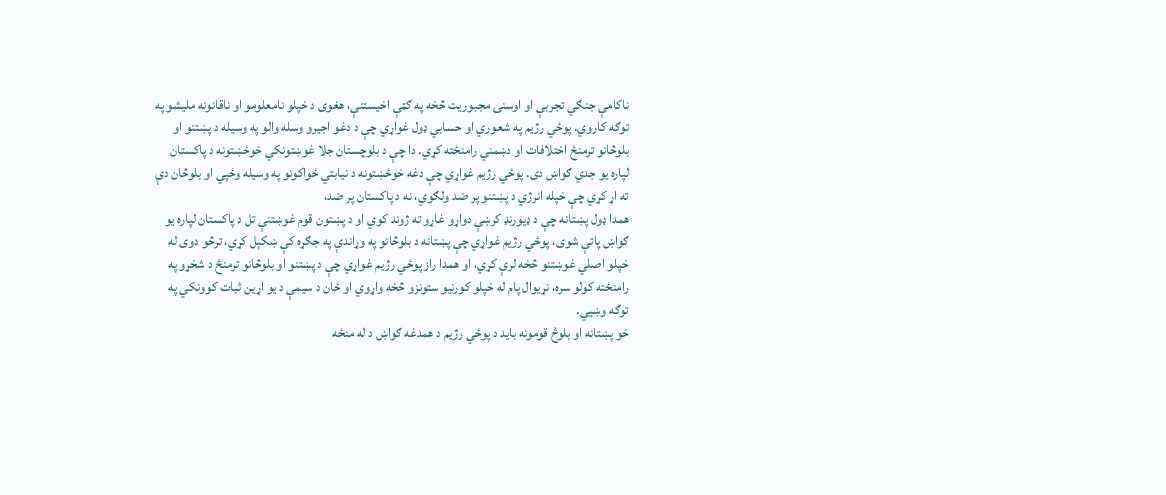ناکامې جنګي تجربې او اوسنۍ مجبوریت څخه په ګټې اخیستنې، هغوی د خپلو نامعلومو او ناقانونه ملیشو په توګه کاروي. پوځي رژیم په شعوري او حسابي ډول غواړي چې د دغو اجیرو وسله والو په وسیله د پښتنو او بلوڅانو ترمنځ اختلافات او دښمني رامنځته کړي. دا چې د بلوچستان جلا غوښتونکي خوځښتونه د پاکستان لپاره یو جدي ګواښ دی. پوځي رژیم غواړي چې دغه خوځښتونه د نیابتي ځواکونو په وسیله وځپي او بلوڅان دې ته اړ کړي چې خپله انرژي د پښتنو پر ضد ولګوي، نه د پاکستان پر ضد،
همدا ډول پښتانه چې د ډیورنډ کرښې دواړو غاړو ته ژوند کوي او د پښتون قوم غوښتنې تل د پاکستان لپاره یو ګواښ پاتې شوی، پوځي رژیم غواړي چې پښتانه د بلوڅانو په وړاندې په جګړه کې ښکېل کړي، ترڅو دوی له خپلو اصلي غوښتنو څخه لرې کړي، او همدا راز پوځي رژیم غواړي چې د پښتنو او بلوڅانو ترمنځ د شخړو په رامنځته کولو سره، نړیوال پام له خپلو کورنیو ستونزو څخه واړوي او ځان د سیمې د یو اړین ثبات کوونکي په توګه وښیي.
خو پښتانه او بلوڅ قومونه باید د پوځي رژيم د همدغه ګواښ د له منځه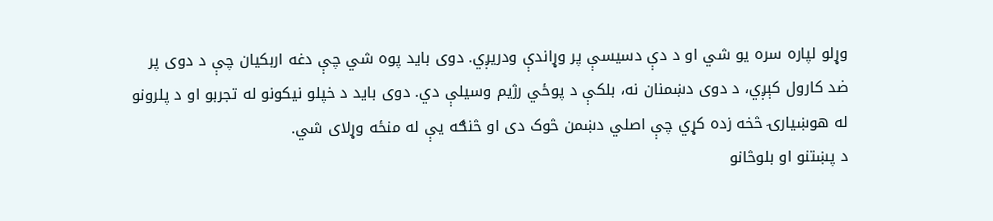وړلو لپاره سره يو شي او د دې دسیسې پر وړاندې ودریږي. دوی باید پوه شي چې دغه اربکیان چې د دوی پر ضد کارول کېږي، د دوی دښمنان نه، بلکې د پوځي رژیم وسیلې دي. دوی باید د خپلو نیکونو له تجربو او د پلرونو له هوښیارۍ څخه زده کړي چې اصلي دښمن څوک دی او څنګه یې له منځه وړلای شي.
د پښتنو او بلوڅانو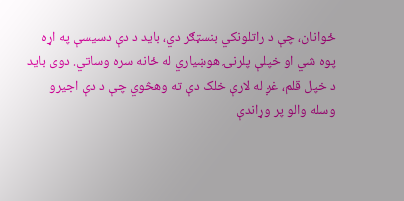ځوانان، چې د راتلونکي بنسټګر دي، باید د دې دسیسې په اړه پوه شي او خپلې پلرنۍ هوښیاري له ځانه سره وساتي. دوی باید د خپل قلم، غږ له لارې خلک دې ته وهڅوي چې د دې اجیرو وسله والو پر وړاندې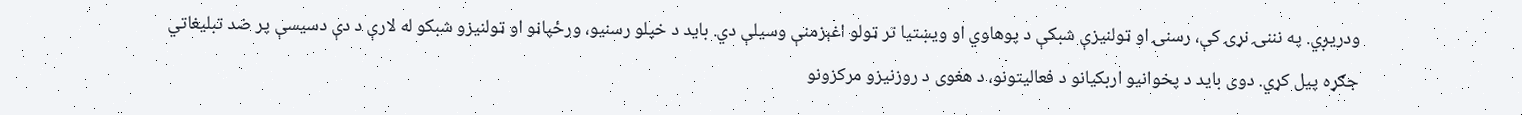ودریږي. په نننۍ نړۍ کې، رسنۍ او ټولنیزې شبکې د پوهاوي او ویښتیا تر ټولو اغېزمنې وسیلې دي. باید د خپلو رسنیو، ورځپاڼو او ټولنیزو شبکو له لارې د دې دسیسې پر ضد تبلیغاتي جګړه پیل کړي. دوی باید د پخوانیو اربکیانو د فعالیتونو، د هغوی د روزنیزو مرکزونو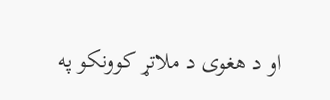او د هغوی د ملاتړ کوونکو په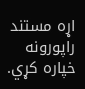اړه مستند راپورونه خپاره کړي.